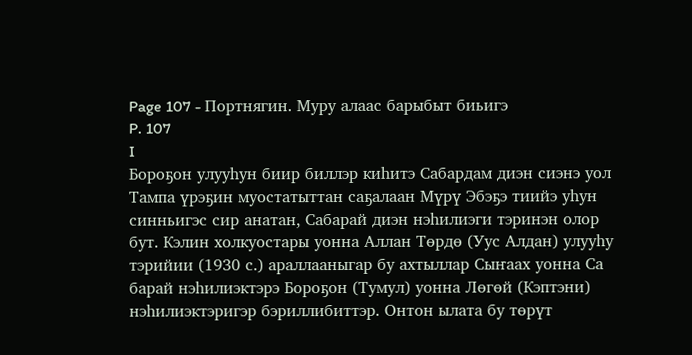Page 107 - Портнягин. Муру алаас барыбыт биьигэ
P. 107
I
Бороҕон улууһун биир биллэр киһитэ Сабардам диэн сиэнэ уол
Тампа үрэҕин муостатыттан саҕалаан Мүрү Эбэҕэ тиийэ уһун
синньигэс сир анатан, Сабарай диэн нэһилиэги тэринэн олор
бут. Кэлин холкуостары уонна Аллан Төрдө (Уус Алдан) улууһу
тэрийии (1930 с.) араллааныгар бу ахтыллар Сыҥаах уонна Са
барай нэһилиэктэрэ Бороҕон (Тумул) уонна Лөгөй (Кэптэни)
нэһилиэктэригэр бэриллибиттэр. Онтон ылата бу төрүт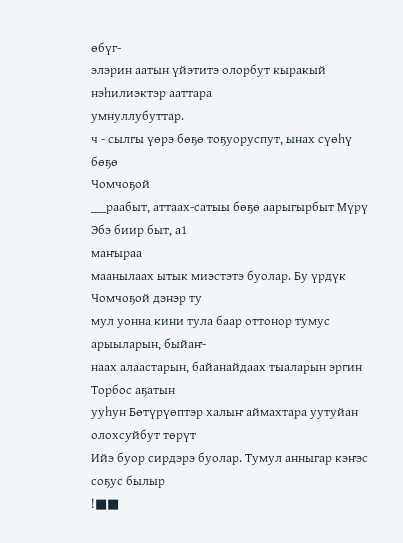өбүг-
элэрин аатын үйэтитэ олорбут кыракый нэһилиэктэр ааттара
умнуллубуттар.
ч - сылгы үөрэ бөҕө тоҕуоруспут, ынах сүөһү бөҕө
Чомчоҕой
___раабыт, аттаах-сатыы бөҕө аарыгырбыт Мүрү Эбэ биир быт, а1
маҥыраа
маанылаах ытык миэстэтэ буолар. Бу үрдүк Чомчоҕой дэнэр ту
мул уонна кини тула баар оттонор тумус арыыларын, быйаҥ-
наах алаастарын, байанайдаах тыаларын эргин Торбос аҕатын
ууһун Бөтүрүөптэр халыҥ аймахтара уутуйан олохсуйбут төрүт
Ийэ буор сирдэрэ буолар. Тумул анныгар кэҥэс соҕус былыр
!■■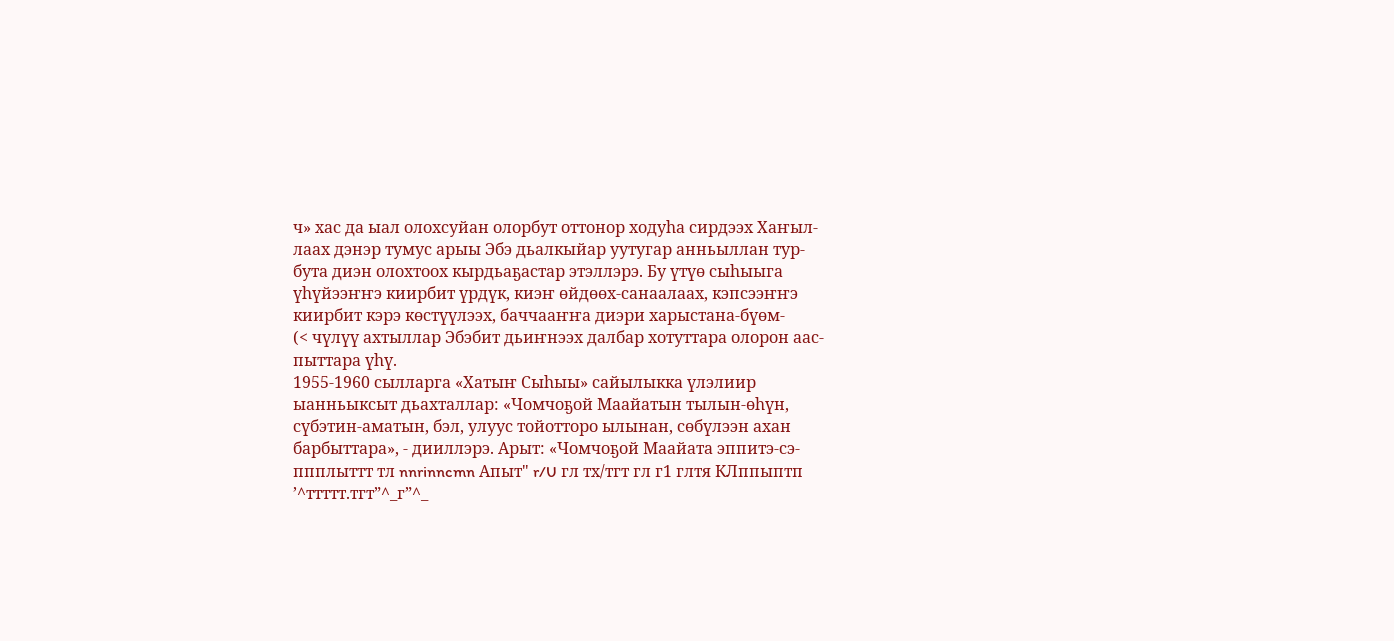ч» хас да ыал олохсуйан олорбут оттонор ходуһа сирдээх Хаҥыл-
лаах дэнэр тумус арыы Эбэ дьалкыйар уутугар анньыллан тур-
бута диэн олохтоох кырдьаҕастар этэллэрэ. Бу үтүө сыһыыга
үһүйээҥҥэ киирбит үрдүк, киэҥ өйдөөх-санаалаах, кэпсээҥҥэ
киирбит кэрэ көстүүлээх, баччааҥҥа диэри харыстана-бүөм-
(< чүлүү ахтыллар Эбэбит дьиҥнээх далбар хотуттара олорон аас-
пыттара үһү.
1955-1960 сылларга «Хатыҥ Сыһыы» сайылыкка үлэлиир
ыанньыксыт дьахталлар: «Чомчоҕой Маайатын тылын-өһүн,
сүбэтин-аматын, бэл, улуус тойотторо ылынан, сөбүлээн ахан
барбыттара», - дииллэрэ. Арыт: «Чомчоҕой Маайата эппитэ-сэ-
ппплыттт тл nnrinncmn Апыт" r/U гл тх/тгт гл г1 глтя КЛппыптп ’^ттттт.тгт”^_г”^_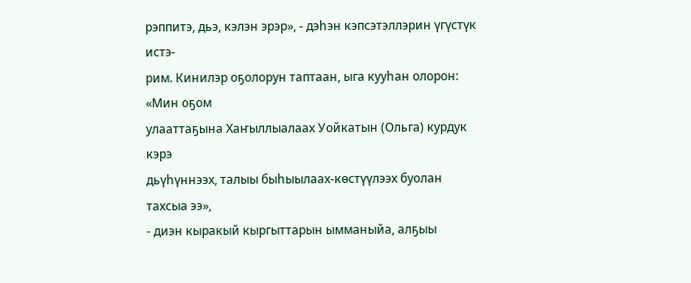рэппитэ, дьэ, кэлэн эрэр», - дэһэн кэпсэтэллэрин үгүстүк истэ-
рим. Кинилэр оҕолорун таптаан, ыга кууһан олорон: «Мин оҕом
улааттаҕына Хаҥыллыалаах Уойкатын (Ольга) курдук кэрэ
дьүһүннээх, талыы быһыылаах-көстүүлээх буолан тахсыа ээ»,
- диэн кыракый кыргыттарын ымманыйа, алҕыы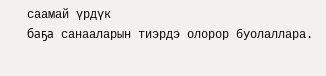саамай үрдүк
баҕа санааларын тиэрдэ олорор буолаллара.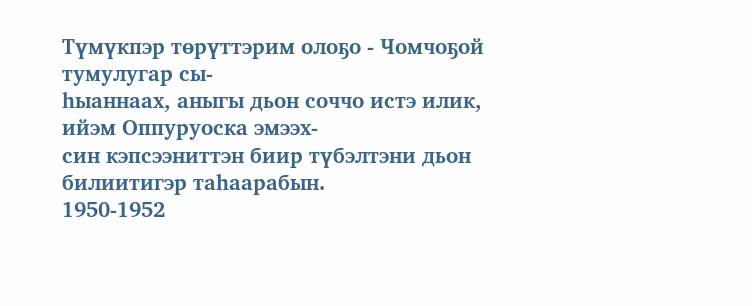Түмүкпэр төрүттэрим олоҕо - Чомчоҕой тумулугар сы-
һыаннаах, аныгы дьон соччо истэ илик, ийэм Оппуруоска эмээх-
син кэпсээниттэн биир түбэлтэни дьон билиитигэр таһаарабын.
1950-1952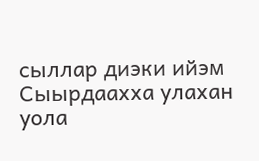сыллар диэки ийэм Сыырдаахха улахан уола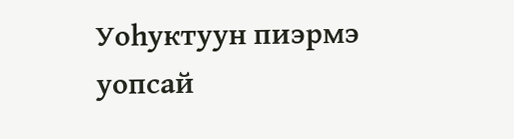Уоһуктуун пиэрмэ уопсай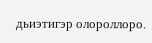дьиэтигэр олороллоро.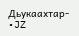Дьукаахтар-
•JZ